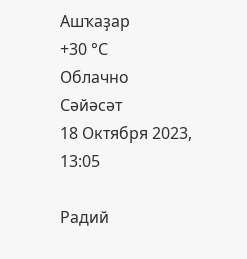Ашҡаҙар
+30 °С
Облачно
Сәйәсәт
18 Октября 2023, 13:05

Радий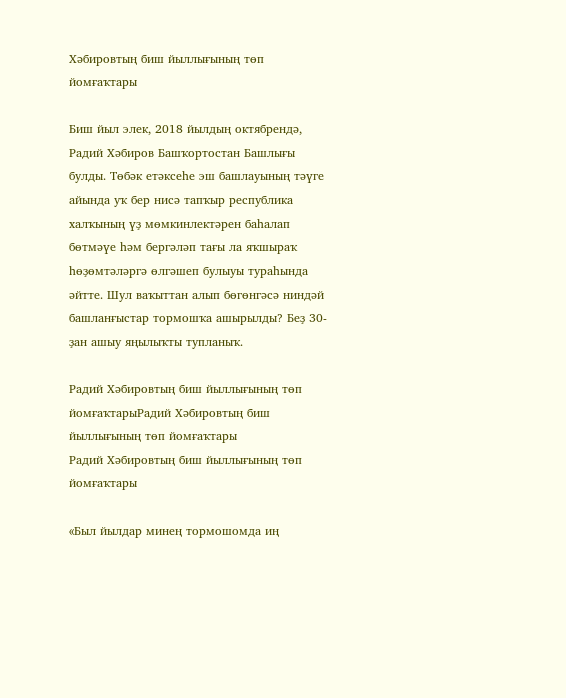Хәбировтың биш йыллығының төп йомғаҡтары

Биш йыл элек, 2018 йылдың октябрендә, Радий Хәбиров Башҡортостан Башлығы булды. Төбәк етәксеһе эш башлауының тәүге айында уҡ бер нисә тапҡыр республика халҡының үҙ мөмкинлектәрен баһалап бөтмәүе һәм бергәләп тағы ла яҡшыраҡ һөҙөмтәләргә өлгәшеп булыуы тураһында әйтте. Шул ваҡыттан алып бөгөнгәсә ниндәй башланғыстар тормошҡа ашырылды? Беҙ 30-ҙан ашыу яңылыҡты тупланыҡ.

Радий Хәбировтың биш йыллығының төп йомғаҡтарыРадий Хәбировтың биш йыллығының төп йомғаҡтары
Радий Хәбировтың биш йыллығының төп йомғаҡтары

«Был йылдар минең тормошомда иң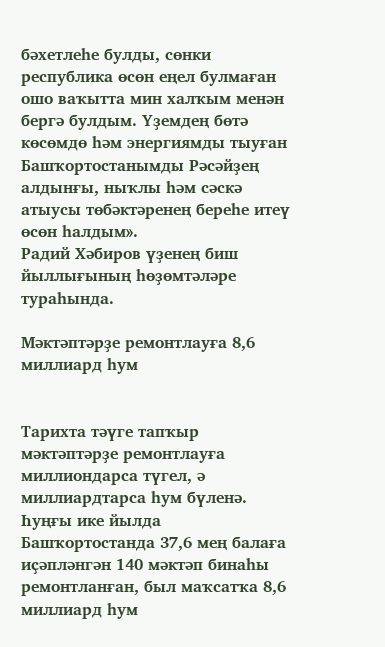бәхетлеһе булды, сөнки республика өсөн еңел булмаған ошо ваҡытта мин халҡым менән бергә булдым. Үҙемдең бөтә көсөмдө һәм энергиямды тыуған Башҡортостанымды Рәсәйҙең алдынғы, ныҡлы һәм сәскә атыусы төбәктәренең береһе итеү өсөн һалдым».
Радий Хәбиров үҙенең биш йыллығының һөҙөмтәләре тураһында.

Мәктәптәрҙе ремонтлауға 8,6 миллиард һум


Тарихта тәүге тапҡыр мәктәптәрҙе ремонтлауға миллиондарса түгел, ә миллиардтарса һум бүленә. Һуңғы ике йылда Башҡортостанда 37,6 мең балаға иҫәпләнгән 140 мәктәп бинаһы ремонтланған, был маҡсатҡа 8,6 миллиард һум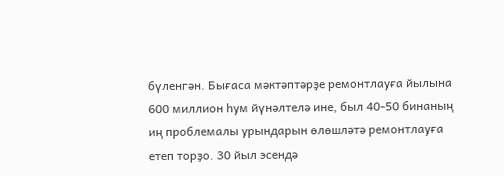бүленгән. Бығаса мәктәптәрҙе ремонтлауға йылына 600 миллион һум йүнәлтелә ине, был 40-50 бинаның иң проблемалы урындарын өлөшләтә ремонтлауға етеп торҙо. 30 йыл эсендә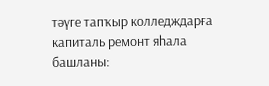тәүге тапҡыр колледждарға капиталь ремонт яһала башланы: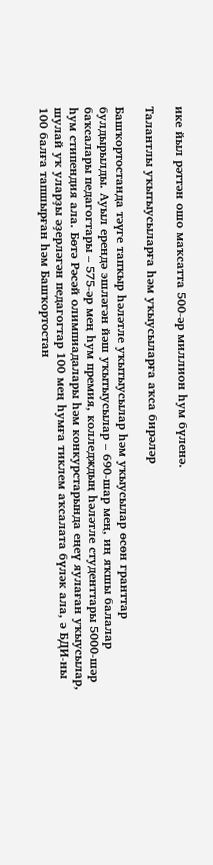ике йыл рәттән ошо маҡсатта 500-әр миллион һум бүленә.

Талантлы уҡытыусыларға һәм уҡыусыларға аҡса бирәләр

Башҡортостанда тәүге тапҡыр һәләтле уҡытыусылар һәм уҡыусылар өсөн гранттар булдырылды. Ауыл ерендә эшләгән йәш уҡытыусылар – 690-шар мең, иң яҡшы балалар баҡсалары педагогтары – 575-әр мең һум премия, колледждың һәләтле студенттары 5000-шәр һум стипендия ала. Бөтә Рәсәй олимпиадалары һәм конкурстарында еңеү яулаған уҡыусылар, шулай уҡ уларҙы әҙерләгән педагогтар 100 мең һумға тиклем аҡсалата бүләк ала, ә БДИ-ны 100 балға тапшырған һәм Башҡортостан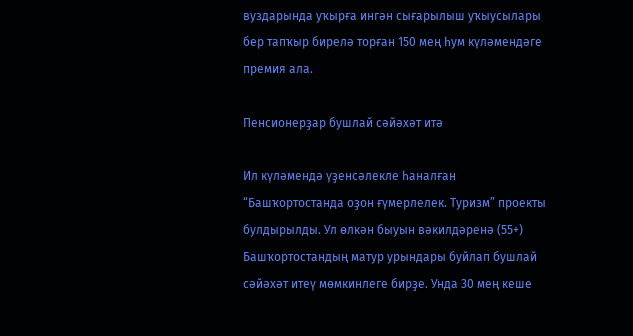вуздарында уҡырға ингән сығарылыш уҡыусылары бер тапҡыр бирелә торған 150 мең һум күләмендәге премия ала.

Пенсионерҙар бушлай сәйәхәт итә

Ил күләмендә үҙенсәлекле һаналған “Башҡортостанда оҙон ғүмерлелек. Туризм” проекты булдырылды. Ул өлкән быуын вәкилдәренә (55+) Башҡортостандың матур урындары буйлап бушлай сәйәхәт итеү мөмкинлеге бирҙе. Унда 30 мең кеше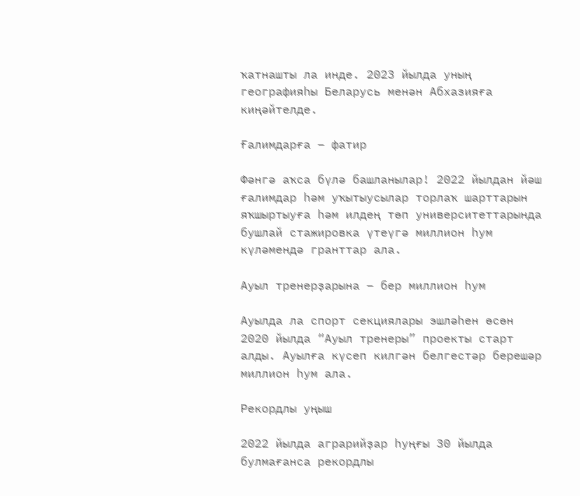ҡатнашты ла инде. 2023 йылда уның географияһы Беларусь менән Абхазияға киңәйтелде.

Ғалимдарға – фатир

Фәнгә аҡса бүлә башланылар! 2022 йылдан йәш ғалимдар һәм уҡытыусылар торлаҡ шарттарын яҡшыртыуға һәм илдең төп университеттарында бушлай стажировка үтеүгә миллион һум күләмендә гранттар ала.

Ауыл тренерҙарына – бер миллион һум

Ауылда ла спорт секциялары эшләһен өсөн 2020 йылда “Ауыл тренеры” проекты старт алды. Ауылға күсеп килгән белгестәр берешәр миллион һум ала.

Рекордлы уңыш

2022 йылда аграрийҙар һуңғы 30 йылда булмағанса рекордлы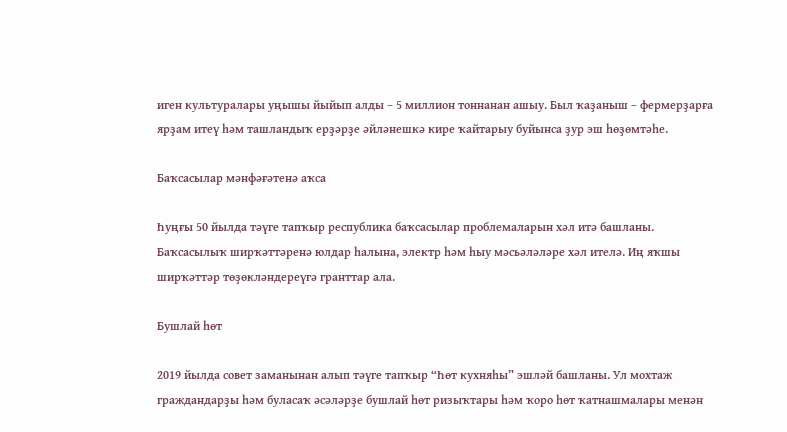иген культуралары уңышы йыйып алды – 5 миллион тоннанан ашыу. Был ҡаҙаныш – фермерҙарға ярҙам итеү һәм ташландыҡ ерҙәрҙе әйләнешкә кире ҡайтарыу буйынса ҙур эш һөҙөмтәһе.

Баҡсасылар мәнфәғәтенә аҡса

Һуңғы 50 йылда тәүге тапҡыр республика баҡсасылар проблемаларын хәл итә башланы. Баҡсасылыҡ ширҡәттәренә юлдар һалына, электр һәм һыу мәсьәләләре хәл ителә. Иң яҡшы ширҡәттәр төҙөкләндереүгә гранттар ала.

Бушлай һөт

2019 йылда совет заманынан алып тәүге тапҡыр “Һөт кухняһы” эшләй башланы. Ул мохтаж граждандарҙы һәм буласаҡ әсәләрҙе бушлай һөт ризыҡтары һәм ҡоро һөт ҡатнашмалары менән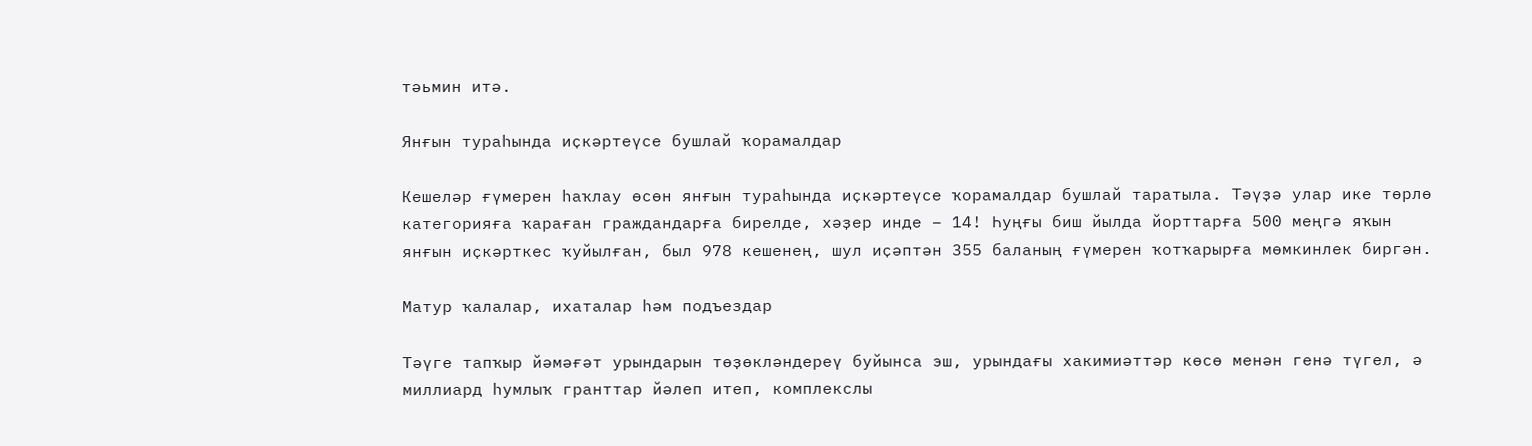тәьмин итә.

Янғын тураһында иҫкәртеүсе бушлай ҡорамалдар

Кешеләр ғүмерен һаҡлау өсөн янғын тураһында иҫкәртеүсе ҡорамалдар бушлай таратыла. Тәүҙә улар ике төрлө категорияға ҡараған граждандарға бирелде, хәҙер инде – 14! Һуңғы биш йылда йорттарға 500 меңгә яҡын янғын иҫкәрткес ҡуйылған, был 978 кешенең, шул иҫәптән 355 баланың ғүмерен ҡотҡарырға мөмкинлек биргән.

Матур ҡалалар, ихаталар һәм подъездар

Тәүге тапҡыр йәмәғәт урындарын төҙөкләндереү буйынса эш, урындағы хакимиәттәр көсө менән генә түгел, ә миллиард һумлыҡ гранттар йәлеп итеп, комплекслы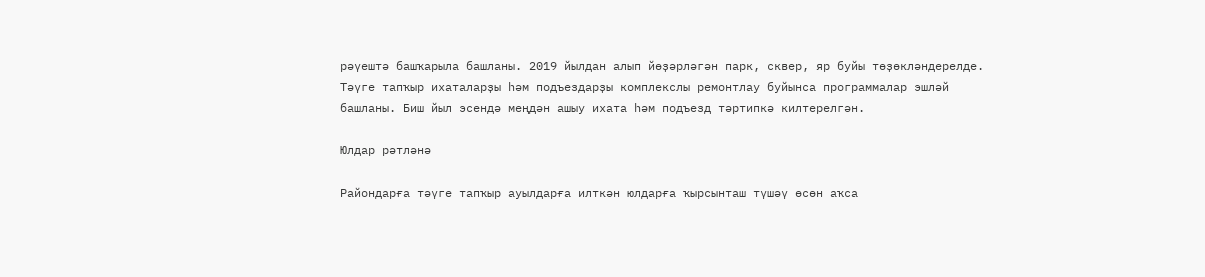рәүештә башҡарыла башланы. 2019 йылдан алып йөҙәрләгән парк, сквер, яр буйы төҙөкләндерелде. Тәүге тапҡыр ихаталарҙы һәм подъездарҙы комплекслы ремонтлау буйынса программалар эшләй башланы. Биш йыл эсендә меңдән ашыу ихата һәм подъезд тәртипкә килтерелгән.

Юлдар рәтләнә

Райондарға тәүге тапҡыр ауылдарға илткән юлдарға ҡырсынташ түшәү өсөн аҡса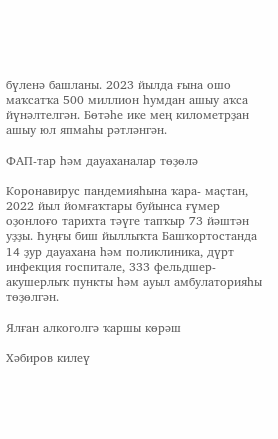бүленә башланы. 2023 йылда ғына ошо маҡсатҡа 500 миллион һумдан ашыу аҡса йүнәлтелгән. Бөтәһе ике мең километрҙан ашыу юл япмаһы рәтләнгән.

ФАП-тар һәм дауаханалар төҙөлә

Коронавирус пандемияһына ҡара- маҫтан, 2022 йыл йомғаҡтары буйынса ғүмер оҙонлоғо тарихта тәүге тапҡыр 73 йәштән уҙҙы. Һуңғы биш йыллыҡта Башҡортостанда 14 ҙур дауахана һәм поликлиника, дүрт инфекция госпитале, 333 фельдшер-акушерлыҡ пункты һәм ауыл амбулаторияһы төҙөлгән.

Ялған алкоголгә ҡаршы көрәш

Хәбиров килеү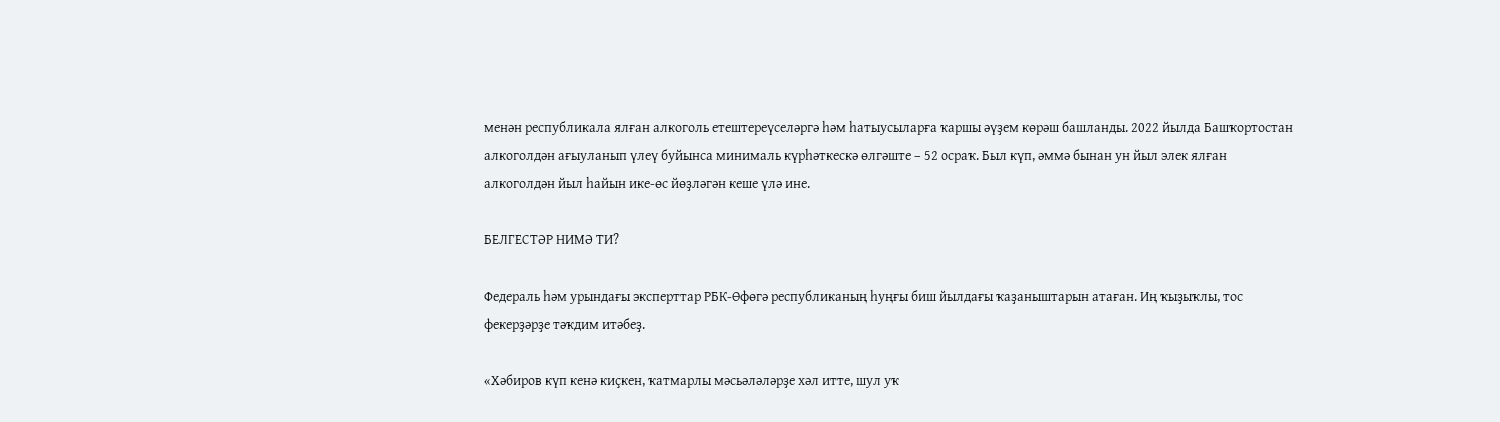менән республикала ялған алкоголь етештереүселәргә һәм һатыусыларға ҡаршы әүҙем көрәш башланды. 2022 йылда Башҡортостан алкоголдән ағыуланып үлеү буйынса минималь күрһәткескә өлгәште – 52 осраҡ. Был күп, әммә бынан ун йыл элек ялған алкоголдән йыл һайын ике-өс йөҙләгән кеше үлә ине.

БЕЛГЕСТӘР НИМӘ ТИ?

Федераль һәм урындағы эксперттар РБК-Өфөгә республиканың һуңғы биш йылдағы ҡаҙаныштарын атаған. Иң ҡыҙыҡлы, тос фекерҙәрҙе тәҡдим итәбеҙ.

«Хәбиров күп кенә киҫкен, ҡатмарлы мәсьәләләрҙе хәл итте, шул уҡ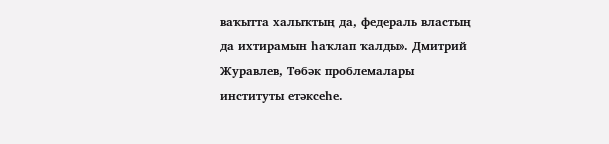ваҡытта халыҡтың да, федераль властың да ихтирамын һаҡлап ҡалды». Дмитрий Журавлев, Төбәк проблемалары институты етәксеһе.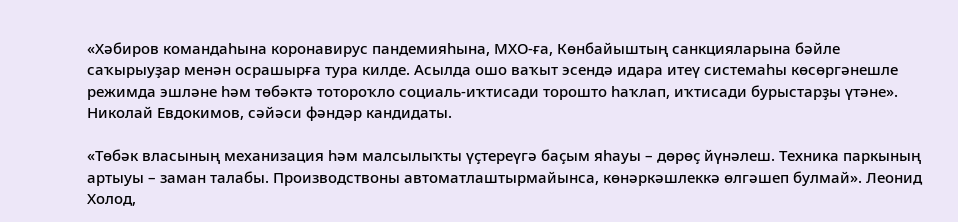«Хәбиров командаһына коронавирус пандемияһына, МХО-ға, Көнбайыштың санкцияларына бәйле саҡырыуҙар менән осрашырға тура килде. Асылда ошо ваҡыт эсендә идара итеү системаһы көсөргәнешле режимда эшләне һәм төбәктә тотороҡло социаль-иҡтисади торошто һаҡлап, иҡтисади бурыстарҙы үтәне». Николай Евдокимов, сәйәси фәндәр кандидаты.

«Төбәк власының механизация һәм малсылыҡты үҫтереүгә баҫым яһауы – дөрөҫ йүнәлеш. Техника паркының артыуы – заман талабы. Производствоны автоматлаштырмайынса, көнәркәшлеккә өлгәшеп булмай». Леонид Холод,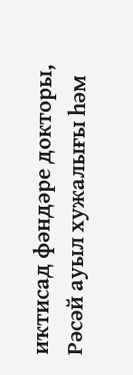иҡтисад фәндәре докторы, Рәсәй ауыл хужалығы һәм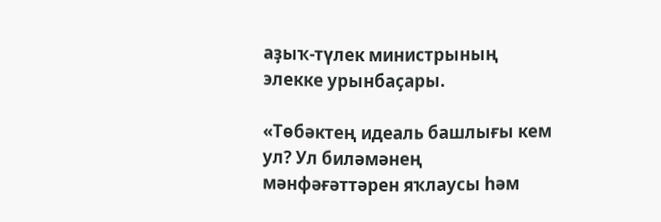аҙыҡ-түлек министрының элекке урынбаҫары.

«Төбәктең идеаль башлығы кем ул? Ул биләмәнең мәнфәғәттәрен яҡлаусы һәм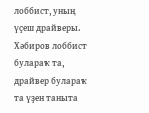лоббист, уның үҫеш драйверы. Хәбиров лоббист булараҡ та, драйвер булараҡ та үҙен таныта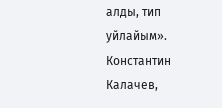алды, тип уйлайым». Константин Калачев,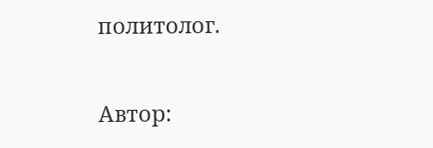политолог.

Автор: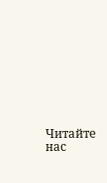Читайте нас